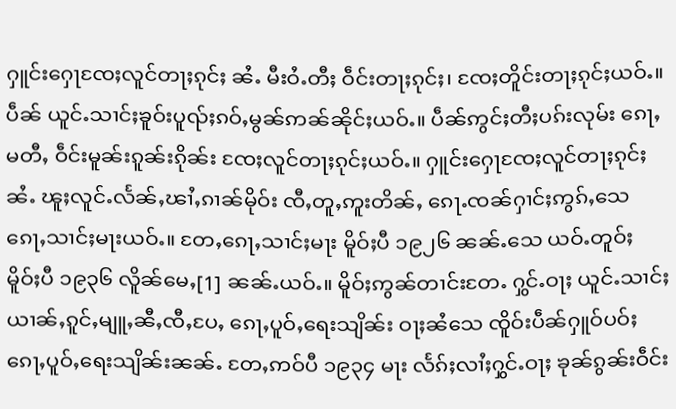ႁူင်းႁေႃၸႄႈလူင်တႃႈၵုင်ႈ ၼႆႉ မီးဝႆႉတီႈ ဝဵင်းတႃႈၵုင်ႈ၊ ၸႄႈတိူင်းတႃႈၵုင်ႈယဝ်ႉ။ ပဵၼ် ယူင်ႉသၢင်ႈၶူဝ်းပူၺ်ႈၵဝ်ႇမွၼ်ဢၼ်ၼိုင်ႈယဝ်ႉ။ ပဵၼ်ဢွင်ႈတီႈပၵ်းလုမ်း ၵေႃႇမတီႇ ဝဵင်းမူၼ်းၵူၼ်းၵိုၼ်း ၸႄႈလူင်တႃႈၵုင်ႈယဝ်ႉ။ ႁူင်းႁေႃၸႄႈလူင်တႃႈၵုင်ႈၼႆႉ ၽူႈလူင်ႉလႅၼ်ႇၽၢႆႇၵၢၼ်မိုဝ်း ၸီႇတူႇဢူးတိၼ်ႇ ၵေႃႉၸၼ်ႁၢင်ႈဢွၵ်ႇသေ ၵေႃႇသၢင်ႈမႃးယဝ်ႉ။ တႄႇၵေႃႇသၢင်ႈမႃး မိူဝ်ႈပီ ၁၉၂၆ ၼၼ်ႉသေ ယဝ်ႉတူဝ်ႈ မိူဝ်ႈပီ ၁၉၃၆ လိူၼ်မေႇ[1] ၼၼ်ႉယဝ်ႉ။ မိူဝ်ႈဢွၼ်တၢင်းတႄႉ ႁွင်ႉဝႃႈ ယူင်ႉသၢင်ႈ ယၢၼ်ႇၵူင်ႇမျူႇၼီႇၸီႇပႄႇ ၵေႃႇပူဝ်ႇရေးသျိၼ်း ဝႃႈၼႆသေ ၸိူဝ်းပဵၼ်ႁူဝ်ပဝ်ႈ ၵေႃႇပူဝ်ႇရေးသျိၼ်းၼၼ်ႉ တႄႇဢဝ်ပီ ၁၉၃၄ မႃး လႅၵ်ႈလၢႆႈႁွင်ႉဝႃႈ ၶုၼ်ၵွၼ်းဝဵင်း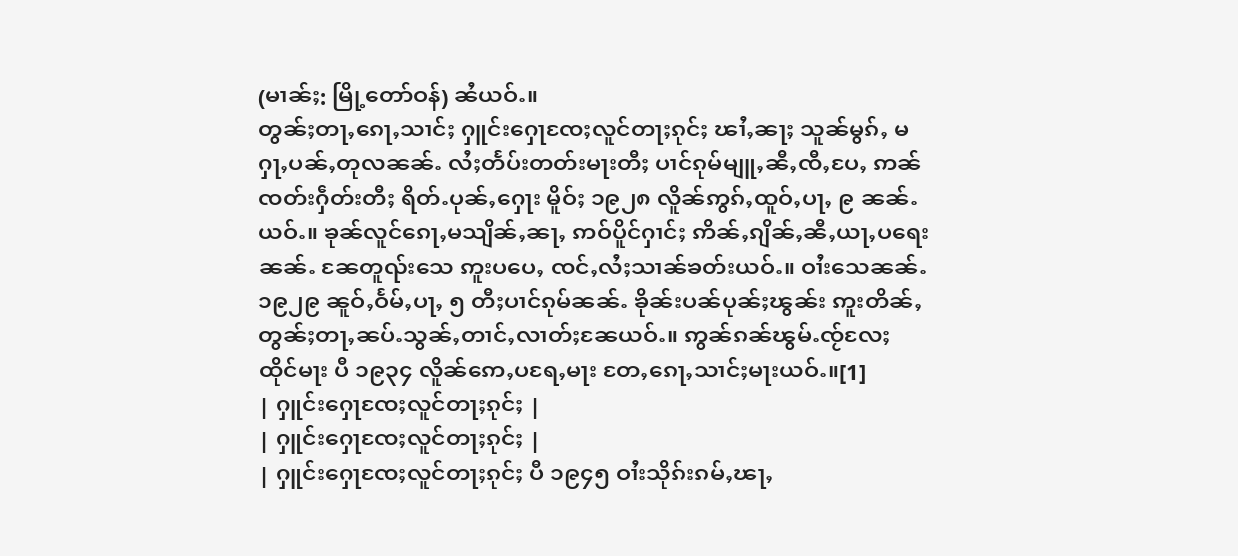(မၢၼ်ႈ: မြို့တော်ဝန်) ၼႆယဝ်ႉ။
တွၼ်ႈတႃႇၵေႃႇသၢင်ႈ ႁူင်းႁေႃၸႄႈလူင်တႃႈၵုင်ႈ ၽၢႆႇၼႃႈ သူၼ်မွၵ်ႇ မႁႃႇပၼ်ႇတုလၼၼ်ႉ လႆႈတႅပ်းတတ်းမႃးတီႈ ပၢင်ၵုမ်မျူႇၼီႇၸီႇပႄႇ ဢၼ်ၸတ်းႁဵတ်းတီႈ ရိတ်ႉပုၼ်ႇႁေႃး မိူဝ်ႈ ၁၉၂၈ လိူၼ်ဢွၵ်ႇထူဝ်ႇပႃႇ ၉ ၼၼ်ႉယဝ်ႉ။ ၶုၼ်လူင်ၵေႃႇမသျိၼ်ႇၼႃႇ ဢဝ်ပိူင်ႁၢင်ႈ ဢိၼ်ႇၵျိၼ်ႇၼီႇယႃႇပရေးၼၼ်ႉ ၼႄတူၺ်းသေ ဢူးပပေႇ ၸင်ႇလႆႈသၢၼ်ၶတ်းယဝ်ႉ။ ဝၢႆးသေၼၼ်ႉ ၁၉၂၉ ၼူဝ်ႇဝႅမ်ႇပႃႇ ၅ တီႈပၢင်ၵုမ်ၼၼ်ႉ ၶိုၼ်းပၼ်ပုၼ်ႈၽွၼ်း ဢူးတိၼ်ႇ တွၼ်ႈတႃႇၼပ်ႉသွၼ်ႇတၢင်ႇလၢတ်ႈၼႄယဝ်ႉ။ ဢွၼ်ၵၼ်ၽွမ်ႉၸႂ်လႄႈ ထိုင်မႃး ပီ ၁၉၃၄ လိူၼ်ဢေႇပရႄႇမႃး တႄႇၵေႃႇသၢင်ႈမႃးယဝ်ႉ။[1]
| ႁူင်းႁေႃၸႄႈလူင်တႃႈၵုင်ႈ |
| ႁူင်းႁေႃၸႄႈလူင်တႃႈၵုင်ႈ |
| ႁူင်းႁေႃၸႄႈလူင်တႃႈၵုင်ႈ ပီ ၁၉၄၅ ဝၢႆးသိုၵ်းၵမ်ႇၽႃႇ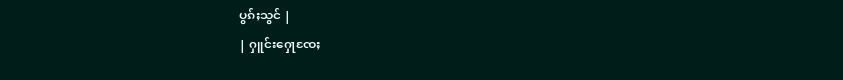ပွၵ်ႈသွင် |
| ႁူင်းႁေႃၸႄႈ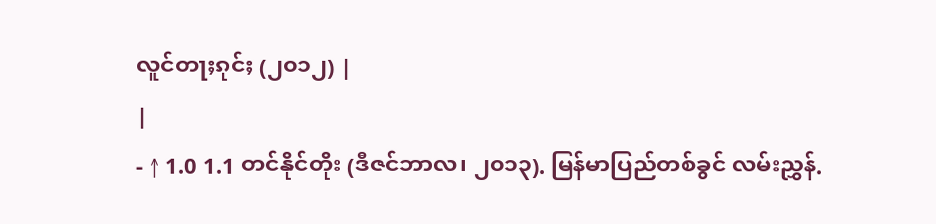လူင်တႃႈၵုင်ႈ (၂၀၁၂) |
|
- ↑ 1.0 1.1 တင်နိုင်တိုး (ဒီဇင်ဘာလ၊ ၂၀၁၃). မြန်မာပြည်တစ်ခွင် လမ်းညွှန်.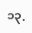၁၃.